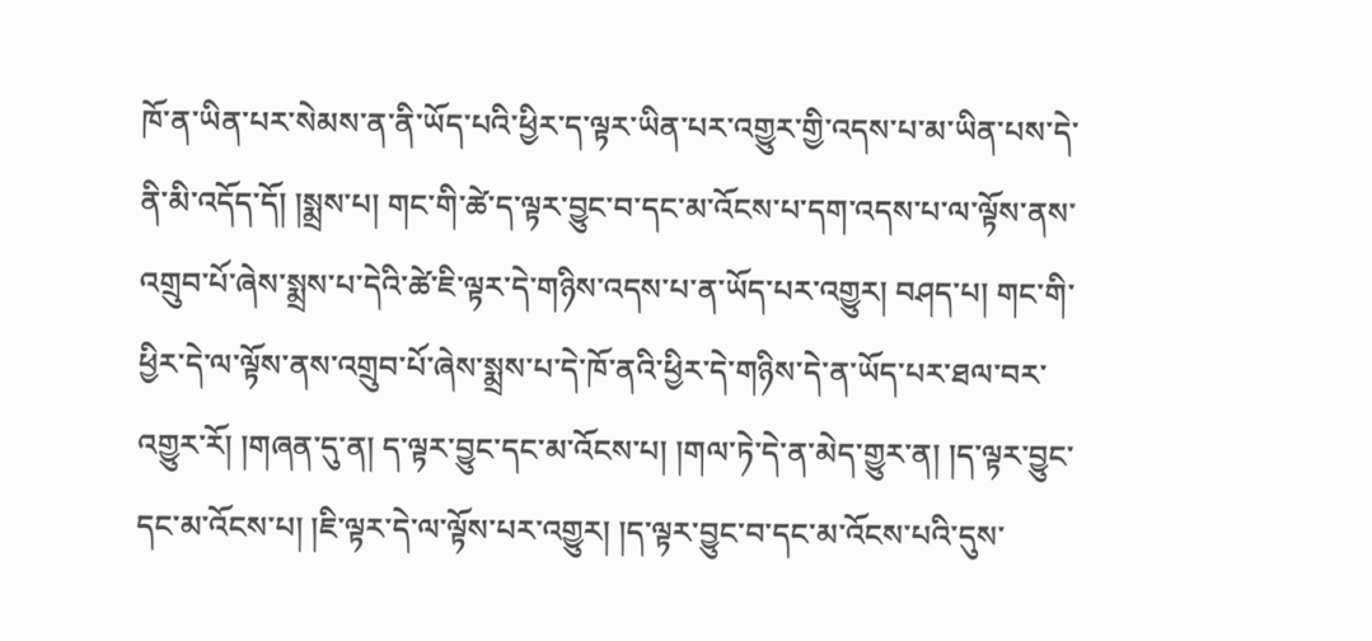ཁོ་ན་ཡིན་པར་སེམས་ན་ནི་ཡོད་པའི་ཕྱིར་ད་ལྟར་ཡིན་པར་འགྱུར་གྱི་འདས་པ་མ་ཡིན་པས་དེ་ནི་མི་འདོད་དོ། །སྨྲས་པ། གང་གི་ཚེ་ད་ལྟར་བྱུང་བ་དང་མ་འོངས་པ་དག་འདས་པ་ལ་ལྟོས་ནས་འགྲུབ་པོ་ཞེས་སྨྲས་པ་དེའི་ཚེ་ཇི་ལྟར་དེ་གཉིས་འདས་པ་ན་ཡོད་པར་འགྱུར། བཤད་པ། གང་གི་
ཕྱིར་དེ་ལ་ལྟོས་ནས་འགྲུབ་པོ་ཞེས་སྨྲས་པ་དེ་ཁོ་ནའི་ཕྱིར་དེ་གཉིས་དེ་ན་ཡོད་པར་ཐལ་བར་འགྱུར་རོ། །གཞན་དུ་ན། ད་ལྟར་བྱུང་དང་མ་འོངས་པ། །གལ་ཏེ་དེ་ན་མེད་གྱུར་ན། །ད་ལྟར་བྱུང་དང་མ་འོངས་པ། །ཇི་ལྟར་དེ་ལ་ལྟོས་པར་འགྱུར། །ད་ལྟར་བྱུང་བ་དང་མ་འོངས་པའི་དུས་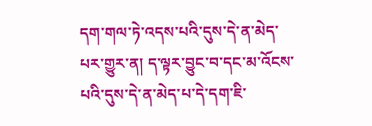དག་གལ་ཏེ་འདས་པའི་དུས་དེ་ན་མེད་པར་གྱུར་ན། ད་ལྟར་བྱུང་བ་དང་མ་འོངས་པའི་དུས་དེ་ན་མེད་པ་དེ་དག་ཇི་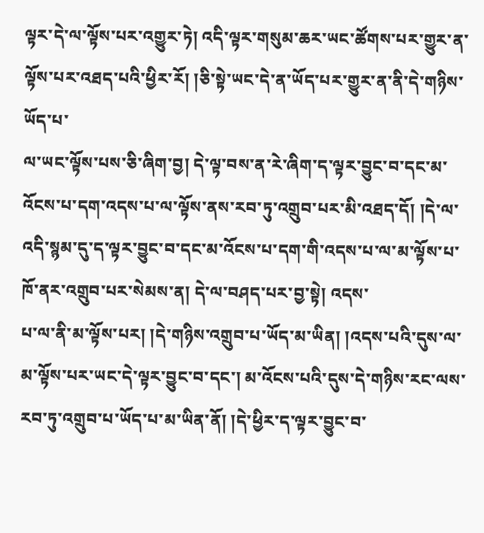ལྟར་དེ་ལ་ལྟོས་པར་འགྱུར་ཏེ། འདི་ལྟར་གསུམ་ཆར་ཡང་ཚོགས་པར་གྱུར་ན་ལྟོས་པར་འཐད་པའི་ཕྱིར་རོ། །ཅི་སྟེ་ཡང་དེ་ན་ཡོད་པར་གྱུར་ན་ནི་དེ་གཉིས་ཡོད་པ་
ལ་ཡང་ལྟོས་པས་ཅི་ཞིག་བྱ། དེ་ལྟ་བས་ན་རེ་ཞིག་ད་ལྟར་བྱུང་བ་དང་མ་འོངས་པ་དག་འདས་པ་ལ་ལྟོས་ནས་རབ་ཏུ་འགྲུབ་པར་མི་འཐད་དོ། །དེ་ལ་འདི་སྙམ་དུ་ད་ལྟར་བྱུང་བ་དང་མ་འོངས་པ་དག་གི་འདས་པ་ལ་མ་ལྟོས་པ་ཁོ་ནར་འགྲུབ་པར་སེམས་ན། དེ་ལ་བཤད་པར་བྱ་སྟེ། འདས་
པ་ལ་ནི་མ་ལྟོས་པར། །དེ་གཉིས་འགྲུབ་པ་ཡོད་མ་ཡིན། །འདས་པའི་དུས་ལ་མ་ལྟོས་པར་ཡང་དེ་ལྟར་བྱུང་བ་དང་། མ་འོངས་པའི་དུས་དེ་གཉིས་རང་ལས་རབ་ཏུ་འགྲུབ་པ་ཡོད་པ་མ་ཡིན་ནོ། །དེ་ཕྱིར་ད་ལྟར་བྱུང་བ་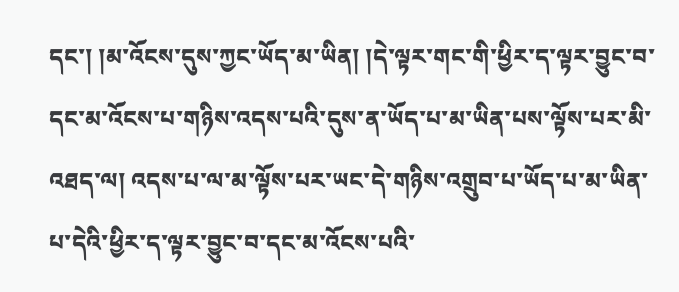དང་། །མ་འོངས་དུས་ཀྱང་ཡོད་མ་ཡིན། །དེ་ལྟར་གང་གི་ཕྱིར་ད་ལྟར་བྱུང་བ་
དང་མ་འོངས་པ་གཉིས་འདས་པའི་དུས་ན་ཡོད་པ་མ་ཡིན་པས་ལྟོས་པར་མི་འཐད་ལ། འདས་པ་ལ་མ་ལྟོས་པར་ཡང་དེ་གཉིས་འགྲུབ་པ་ཡོད་པ་མ་ཡིན་པ་དེའི་ཕྱིར་ད་ལྟར་བྱུང་བ་དང་མ་འོངས་པའི་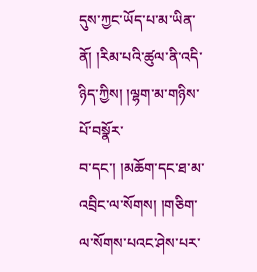དུས་ཀྱང་ཡོད་པ་མ་ཡིན་ནོ། །རིམ་པའི་ཚུལ་ནི་འདི་ཉིད་ཀྱིས། །ལྷག་མ་གཉིས་པོ་བསྣོར་
བ་དང་། །མཆོག་དང་ཐ་མ་འབྲིང་ལ་སོགས། །གཅིག་ལ་སོགས་པའང་ཤེས་པར་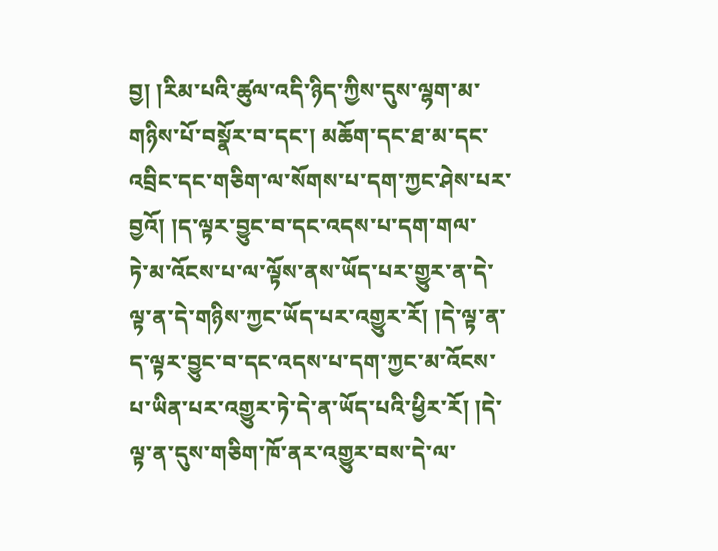བྱ། །རིམ་པའི་ཚུལ་འདི་ཉིད་ཀྱིས་དུས་ལྷག་མ་གཉིས་པོ་བསྣོར་བ་དང་། མཆོག་དང་ཐ་མ་དང་འབྲིང་དང་གཅིག་ལ་སོགས་པ་དག་ཀྱང་ཤེས་པར་བྱའོ། །ད་ལྟར་བྱུང་བ་དང་འདས་པ་དག་གལ་
ཏེ་མ་འོངས་པ་ལ་ལྟོས་ནས་ཡོད་པར་གྱུར་ན་དེ་ལྟ་ན་དེ་གཉིས་ཀྱང་ཡོད་པར་འགྱུར་རོ། །དེ་ལྟ་ན་ད་ལྟར་བྱུང་བ་དང་འདས་པ་དག་ཀྱང་མ་འོངས་པ་ཡིན་པར་འགྱུར་ཏེ་དེ་ན་ཡོད་པའི་ཕྱིར་རོ། །དེ་ལྟ་ན་དུས་གཅིག་ཁོ་ནར་འགྱུར་བས་དེ་ལ་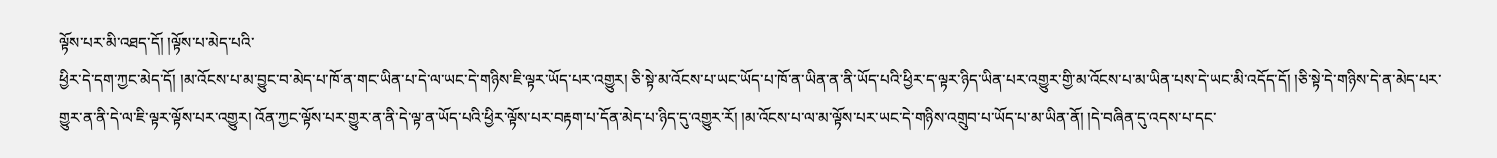ལྟོས་པར་མི་འཐད་དོ། །ལྟོས་པ་མེད་པའི་
ཕྱིར་དེ་དག་ཀྱང་མེད་དོ། །མ་འོངས་པ་མ་བྱུང་བ་མེད་པ་ཁོ་ན་གང་ཡིན་པ་དེ་ལ་ཡང་དེ་གཉིས་ཇི་ལྟར་ཡོད་པར་འགྱུར། ཅི་སྟེ་མ་འོངས་པ་ཡང་ཡོད་པ་ཁོ་ན་ཡིན་ན་ནི་ཡོད་པའི་ཕྱིར་ད་ལྟར་ཉིད་ཡིན་པར་འགྱུར་གྱི་མ་འོངས་པ་མ་ཡིན་པས་དེ་ཡང་མི་འདོད་དོ། །ཅི་སྟེ་དེ་གཉིས་དེ་ན་མེད་པར་
གྱུར་ན་ནི་དེ་ལ་ཇི་ལྟར་ལྟོས་པར་འགྱུར། འོན་ཀྱང་ལྟོས་པར་གྱུར་ན་ནི་དེ་ལྟ་ན་ཡོད་པའི་ཕྱིར་ལྟོས་པར་བརྟག་པ་དོན་མེད་པ་ཉིད་དུ་འགྱུར་རོ། །མ་འོངས་པ་ལ་མ་ལྟོས་པར་ཡང་དེ་གཉིས་འགྲུབ་པ་ཡོད་པ་མ་ཡིན་ནོ། །དེ་བཞིན་དུ་འདས་པ་དང་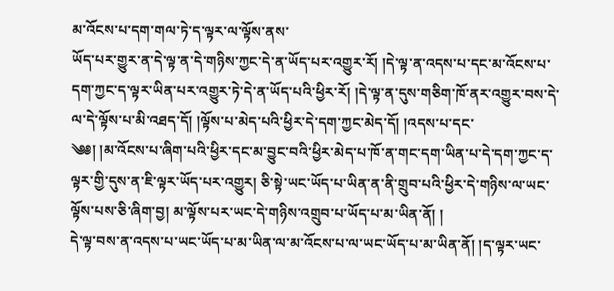མ་འོངས་པ་དག་གལ་ཏེ་ད་ལྟར་ལ་ལྟོས་ནས་
ཡོད་པར་གྱུར་ན་དེ་ལྟ་ན་དེ་གཉིས་ཀྱང་དེ་ན་ཡོད་པར་འགྱུར་རོ། །དེ་ལྟ་ན་འདས་པ་དང་མ་འོངས་པ་དག་ཀྱང་ད་ལྟར་ཡིན་པར་འགྱུར་ཏེ་དེ་ན་ཡོད་པའི་ཕྱིར་རོ། །དེ་ལྟ་ན་དུས་གཅིག་ཁོ་ནར་འགྱུར་བས་དེ་ལ་དེ་ལྟོས་པ་མི་འཐད་དོ། །ལྟོས་པ་མེད་པའི་ཕྱིར་དེ་དག་ཀྱང་མེད་དོ། །འདས་པ་དང་
༄༅། །མ་འོངས་པ་ཞིག་པའི་ཕྱིར་དང་མ་བྱུང་བའི་ཕྱིར་མེད་པ་ཁོ་ན་གང་དག་ཡིན་པ་དེ་དག་ཀྱང་ད་ལྟར་གྱི་དུས་ན་ཇི་ལྟར་ཡོད་པར་འགྱུར། ཅི་སྟེ་ཡང་ཡོད་པ་ཡིན་ན་ནི་གྲུབ་པའི་ཕྱིར་དེ་གཉིས་ལ་ཡང་ལྟོས་པས་ཅི་ཞིག་བྱ། མ་ལྟོས་པར་ཡང་དེ་གཉིས་འགྲུབ་པ་ཡོད་པ་མ་ཡིན་ནོ། །
དེ་ལྟ་བས་ན་འདས་པ་ཡང་ཡོད་པ་མ་ཡིན་ལ་མ་འོངས་པ་ལ་ཡང་ཡོད་པ་མ་ཡིན་ནོ། །ད་ལྟར་ཡང་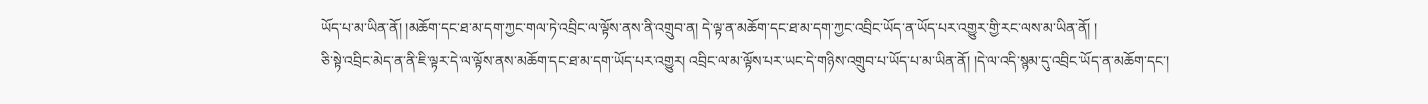ཡོད་པ་མ་ཡིན་ནོ། །མཆོག་དང་ཐ་མ་དག་ཀྱང་གལ་ཏེ་འབྲིང་ལ་ལྟོས་ནས་ནི་འགྲུབ་ན། དེ་ལྟ་ན་མཆོག་དང་ཐ་མ་དག་ཀྱང་འབྲིང་ཡོད་ན་ཡོད་པར་འགྱུར་གྱི་རང་ལས་མ་ཡིན་ནོ། །
ཅི་སྟེ་འབྲིང་མེད་ན་ནི་ཇི་ལྟར་དེ་ལ་ལྟོས་ནས་མཆོག་དང་ཐ་མ་དག་ཡོད་པར་འགྱུར། འབྲིང་ལ་མ་ལྟོས་པར་ཡང་དེ་གཉིས་འགྲུབ་པ་ཡོད་པ་མ་ཡིན་ནོ། །དེ་ལ་འདི་སྙམ་དུ་འབྲིང་ཡོད་ན་མཆོག་དང་།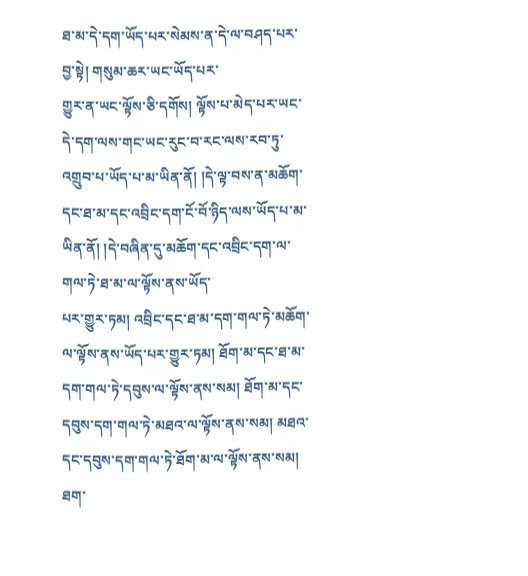ཐ་མ་དེ་དག་ཡོད་པར་སེམས་ན་དེ་ལ་བཤད་པར་བྱ་སྟེ། གསུམ་ཆར་ཡང་ཡོད་པར་
གྱུར་ན་ཡང་ལྟོས་ཅི་དགོས། ལྟོས་པ་མེད་པར་ཡང་དེ་དག་ལས་གང་ཡང་རུང་བ་རང་ལས་རབ་ཏུ་འགྲུབ་པ་ཡོད་པ་མ་ཡིན་ནོ། །དེ་ལྟ་བས་ན་མཆོག་དང་ཐ་མ་དང་འབྲིང་དག་ངོ་བོ་ཉིད་ལས་ཡོད་པ་མ་ཡིན་ནོ། །དེ་བཞིན་དུ་མཆོག་དང་འབྲིང་དག་ལ་གལ་ཏེ་ཐ་མ་ལ་ལྟོས་ནས་ཡོད་
པར་གྱུར་ཏམ། འབྲིང་དང་ཐ་མ་དག་གལ་ཏེ་མཆོག་ལ་ལྟོས་ནས་ཡོད་པར་གྱུར་ཏམ། ཐོག་མ་དང་ཐ་མ་དག་གལ་ཏེ་དབུས་ལ་ལྟོས་ནས་སམ། ཐོག་མ་དང་དབུས་དག་གལ་ཏེ་མཐའ་ལ་ལྟོས་ནས་སམ། མཐའ་དང་དབུས་དག་གལ་ཏེ་ཐོག་མ་ལ་ལྟོས་ནས་སམ། ཐག་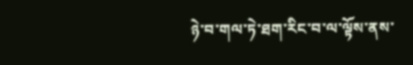ཉེ་བ་གལ་ཏེ་ཐག་རིང་བ་ལ་ལྟོས་ནས་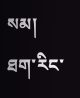སམ། ཐག་རིང་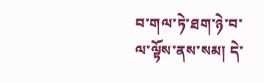བ་གལ་ཏེ་ཐག་ཉེ་བ་ལ་ལྟོས་ནས་སམ། དེ་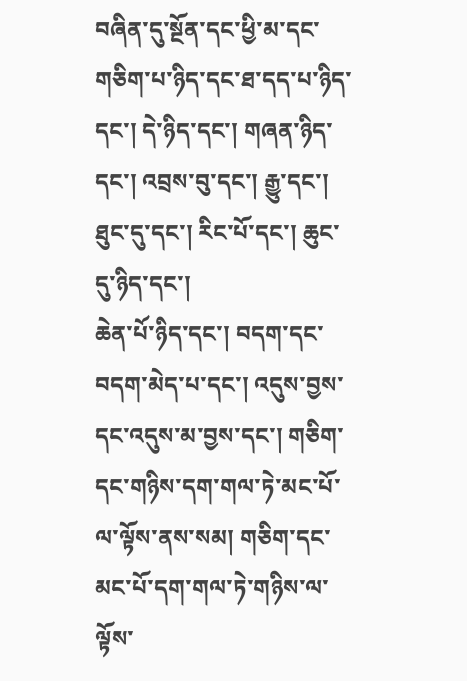བཞིན་དུ་སྔོན་དང་ཕྱི་མ་དང་གཅིག་པ་ཉིད་དང་ཐ་དད་པ་ཉིད་དང་། དེ་ཉིད་དང་། གཞན་ཉིད་དང་། འབྲས་བུ་དང་། རྒྱུ་དང་། ཐུང་དུ་དང་། རིང་པོ་དང་། ཆུང་དུ་ཉིད་དང་།
ཆེན་པོ་ཉིད་དང་། བདག་དང་བདག་མེད་པ་དང་། འདུས་བྱས་དང་འདུས་མ་བྱས་དང་། གཅིག་དང་གཉིས་དག་གལ་ཏེ་མང་པོ་ལ་ལྟོས་ནས་སམ། གཅིག་དང་མང་པོ་དག་གལ་ཏེ་གཉིས་ལ་ལྟོས་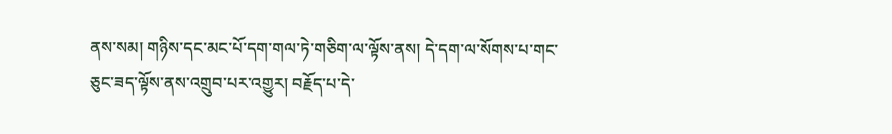ནས་སམ། གཉིས་དང་མང་པོ་དག་གལ་ཏེ་གཅིག་ལ་ལྟོས་ནས། དེ་དག་ལ་སོགས་པ་གང་
ཅུང་ཟད་ལྟོས་ནས་འགྲུབ་པར་འགྱུར། བརྗོད་པ་དེ་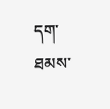དག་ཐམས་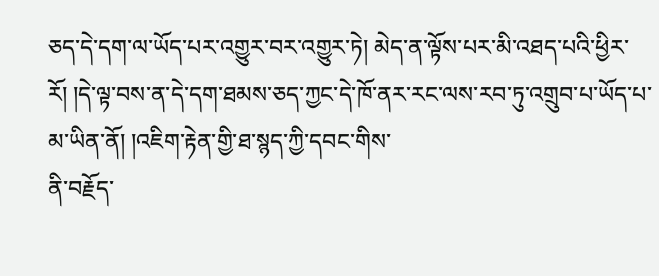ཅད་དེ་དག་ལ་ཡོད་པར་འགྱུར་བར་འགྱུར་ཏེ། མེད་ན་ལྟོས་པར་མི་འཐད་པའི་ཕྱིར་རོ། །དེ་ལྟ་བས་ན་དེ་དག་ཐམས་ཅད་ཀྱང་དེ་ཁོ་ནར་རང་ལས་རབ་ཏུ་འགྲུབ་པ་ཡོད་པ་མ་ཡིན་ནོ། །འཇིག་རྟེན་གྱི་ཐ་སྙད་ཀྱི་དབང་གིས་
ནི་བརྗོད་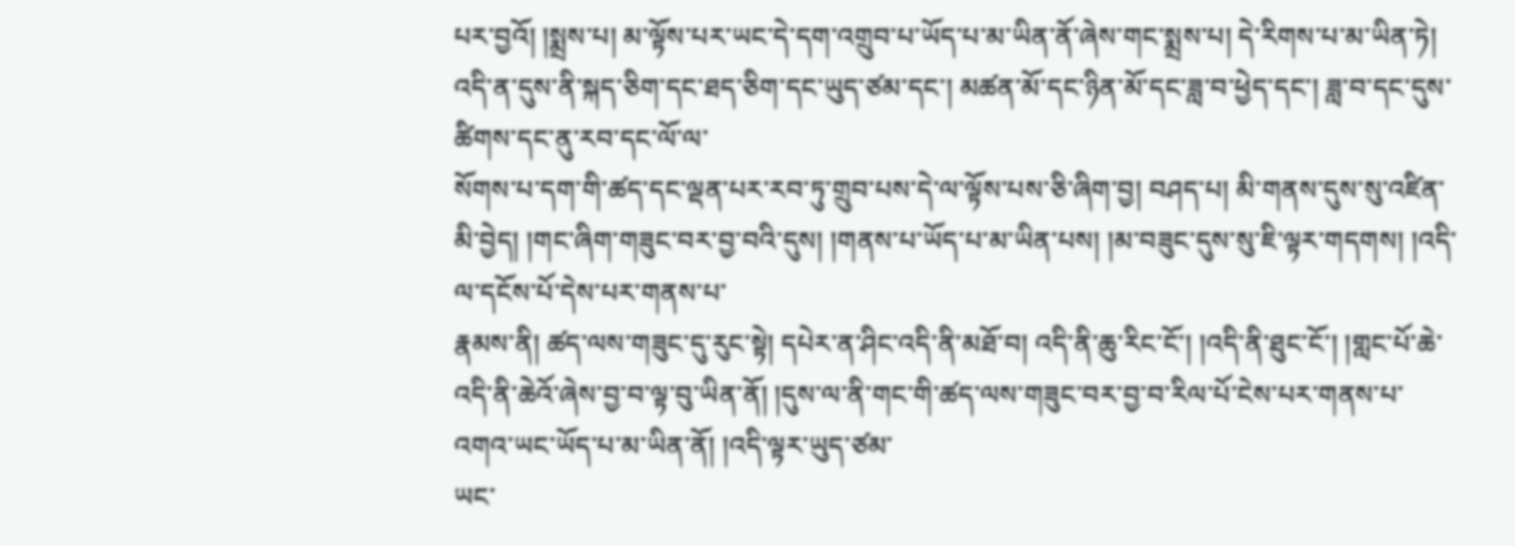པར་བྱའོ། །སྨྲས་པ། མ་ལྟོས་པར་ཡང་དེ་དག་འགྲུབ་པ་ཡོད་པ་མ་ཡིན་ནོ་ཞེས་གང་སྨྲས་པ། དེ་རིགས་པ་མ་ཡིན་ཏེ། འདི་ན་དུས་ནི་སྐད་ཅིག་དང་ཐད་ཅིག་དང་ཡུད་ཙམ་དང་། མཚན་མོ་དང་ཉིན་མོ་དང་ཟླ་བ་ཕྱེད་དང་། ཟླ་བ་དང་དུས་ཚིགས་དང་ནུ་རབ་དང་ལོ་ལ་
སོགས་པ་དག་གི་ཚད་དང་ལྡན་པར་རབ་ཏུ་གྲུབ་པས་དེ་ལ་ལྟོས་པས་ཅི་ཞིག་བྱ། བཤད་པ། མི་གནས་དུས་སུ་འཛིན་མི་བྱེད། །གང་ཞིག་གཟུང་བར་བྱ་བའི་དུས། །གནས་པ་ཡོད་པ་མ་ཡིན་པས། །མ་བཟུང་དུས་སུ་ཇི་ལྟར་གདགས། །འདི་ལ་དངོས་པོ་དེས་པར་གནས་པ་
རྣམས་ནི། ཚད་ལས་གཟུང་དུ་རུང་སྟེ། དཔེར་ན་ཤིང་འདི་ནི་མཐོ་བ། འདི་ནི་ཆུ་རིང་ངོ་། །འདི་ནི་ཐུང་ངོ་། །གླང་པོ་ཆེ་འདི་ནི་ཆེའོ་ཞེས་བྱ་བ་ལྟ་བུ་ཡིན་ནོ། །དུས་ལ་ནི་གང་གི་ཚད་ལས་གཟུང་བར་བྱ་བ་རིལ་པོ་ངེས་པར་གནས་པ་འགའ་ཡང་ཡོད་པ་མ་ཡིན་ནོ། །འདི་ལྟར་ཡུད་ཙམ་
ཡང་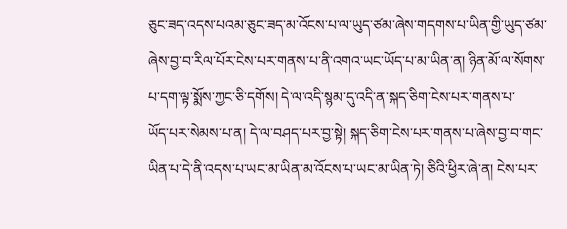ཅུང་ཟད་འདས་པའམ་ཅུང་ཟད་མ་འོངས་པ་ལ་ཡུད་ཙམ་ཞེས་གདགས་པ་ཡིན་གྱི་ཡུད་ཙམ་ཞེས་བྱ་བ་རིལ་པོར་ངེས་པར་གནས་པ་ནི་འགའ་ཡང་ཡོད་པ་མ་ཡིན་ན། ཉིན་མོ་ལ་སོགས་པ་དག་ལྟ་སྨོས་ཀྱང་ཅི་དགོས། དེ་ལ་འདི་སྙམ་དུ་འདི་ན་སྐད་ཅིག་ངེས་པར་གནས་པ་
ཡོད་པར་སེམས་པ་ན། དེ་ལ་བཤད་པར་བྱ་སྟེ། སྐད་ཅིག་ངེས་པར་གནས་པ་ཞེས་བྱ་བ་གང་ཡིན་པ་དེ་ནི་འདས་པ་ཡང་མ་ཡིན་མ་འོངས་པ་ཡང་མ་ཡིན་ཏེ། ཅིའི་ཕྱིར་ཞེ་ན། ངེས་པར་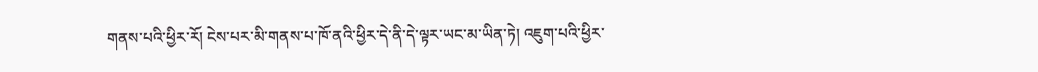གནས་པའི་ཕྱིར་རོ། ངེས་པར་མི་གནས་པ་ཁོ་ནའི་ཕྱིར་དེ་ནི་དེ་ལྟར་ཡང་མ་ཡིན་ཏེ། འཇུག་པའི་ཕྱིར་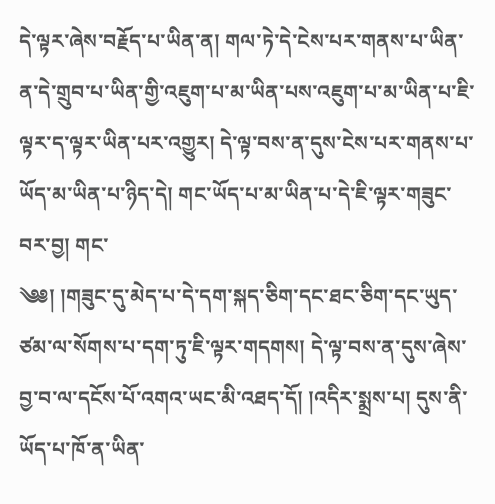དེ་ལྟར་ཞེས་བརྗོད་པ་ཡིན་ན། གལ་ཏེ་དེ་ངེས་པར་གནས་པ་ཡིན་ན་དེ་གྲུབ་པ་ཡིན་གྱི་འཇུག་པ་མ་ཡིན་པས་འཇུག་པ་མ་ཡིན་པ་ཇི་ལྟར་ད་ལྟར་ཡིན་པར་འགྱུར། དེ་ལྟ་བས་ན་དུས་ངེས་པར་གནས་པ་ཡོད་མ་ཡིན་པ་ཉིད་དེ། གང་ཡོད་པ་མ་ཡིན་པ་དེ་ཇི་ལྟར་གཟུང་བར་བྱ། གང་
༄༅། །གཟུང་དུ་མེད་པ་དེ་དག་སྐད་ཅིག་དང་ཐང་ཅིག་དང་ཡུད་ཙམ་ལ་སོགས་པ་དག་ཏུ་ཇི་ལྟར་གདགས། དེ་ལྟ་བས་ན་དུས་ཞེས་བྱ་བ་ལ་དངོས་པོ་འགའ་ཡང་མི་འཐད་དོ། །འདིར་སྨྲས་པ། དུས་ནི་ཡོད་པ་ཁོ་ན་ཡིན་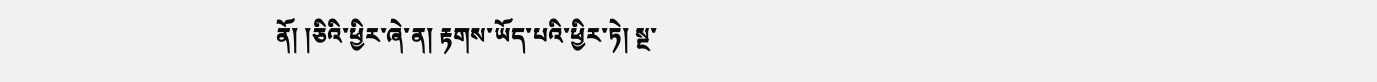ནོ། །ཅིའི་ཕྱིར་ཞེ་ན། རྟགས་ཡོད་པའི་ཕྱིར་ཏེ། སྔ་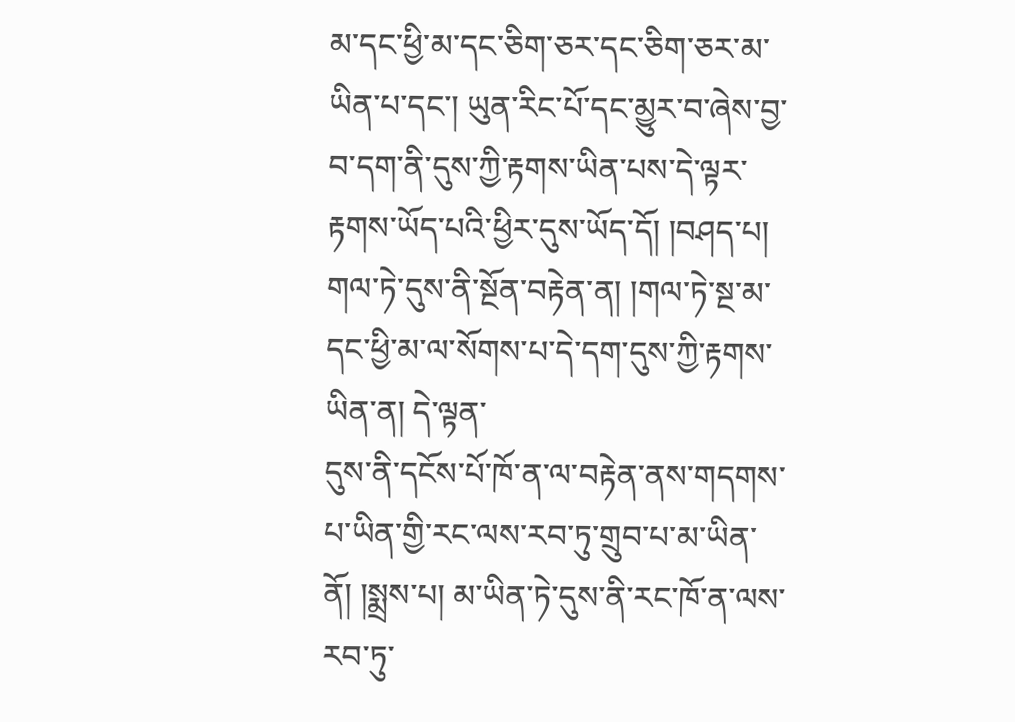མ་དང་ཕྱི་མ་དང་ཅིག་ཅར་དང་ཅིག་ཅར་མ་ཡིན་པ་དང་། ཡུན་རིང་པོ་དང་མྱུར་བ་ཞེས་བྱ་བ་དག་ནི་དུས་ཀྱི་རྟགས་ཡིན་པས་དེ་ལྟར་རྟགས་ཡོད་པའི་ཕྱིར་དུས་ཡོད་དོ། །བཤད་པ། གལ་ཏེ་དུས་ནི་སྔོན་བརྟེན་ན། །གལ་ཏེ་སྔ་མ་དང་ཕྱི་མ་ལ་སོགས་པ་དེ་དག་དུས་ཀྱི་རྟགས་ཡིན་ན། དེ་ལྟན་
དུས་ནི་དངོས་པོ་ཁོ་ན་ལ་བརྟེན་ནས་གདགས་པ་ཡིན་གྱི་རང་ལས་རབ་ཏུ་གྲུབ་པ་མ་ཡིན་ནོ། །སྨྲས་པ། མ་ཡིན་ཏེ་དུས་ནི་རང་ཁོ་ན་ལས་རབ་ཏུ་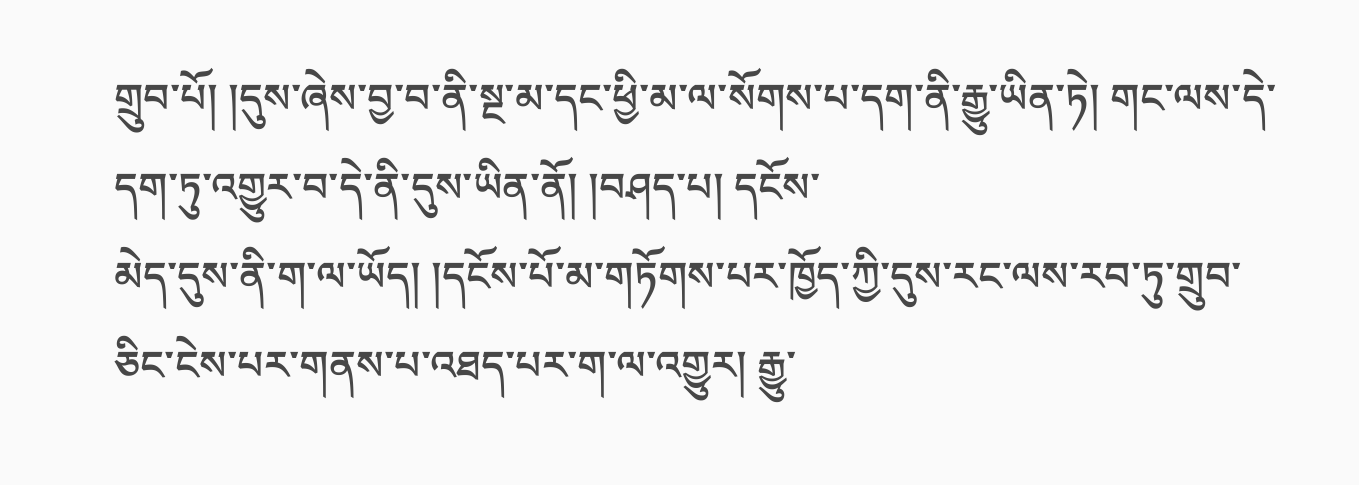གྲུབ་པོ། །དུས་ཞེས་བྱ་བ་ནི་སྔ་མ་དང་ཕྱི་མ་ལ་སོགས་པ་དག་ནི་རྒྱུ་ཡིན་ཏེ། གང་ལས་དེ་དག་ཏུ་འགྱུར་བ་དེ་ནི་དུས་ཡིན་ནོ། །བཤད་པ། དངོས་
མེད་དུས་ནི་ག་ལ་ཡོད། །དངོས་པོ་མ་གཏོགས་པར་ཁྱོད་ཀྱི་དུས་རང་ལས་རབ་ཏུ་གྲུབ་ཅིང་ངེས་པར་གནས་པ་འཐད་པར་ག་ལ་འགྱུར། རྒྱུ་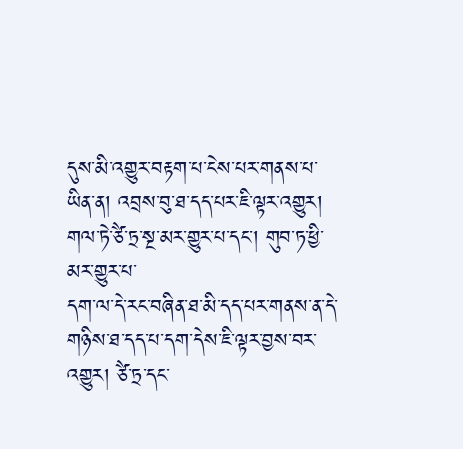དུས་མི་འགྱུར་བརྟག་པ་ངེས་པར་གནས་པ་ཡིན་ན། འབྲས་བུ་ཐ་དད་པར་ཇི་ལྟར་འགྱུར། གལ་ཏེ་ཙཻ་ཏྲ་སྔ་མར་གྱུར་པ་དང་། གུབ་ཏ་ཕྱི་མར་གྱུར་པ་
དག་ལ་དེ་རང་བཞིན་ཐ་མི་དད་པར་གནས་ན་དེ་གཉིས་ཐ་དད་པ་དག་དེས་ཇི་ལྟར་བྱས་བར་འགྱུར། ཙཻ་ཏྲ་དང་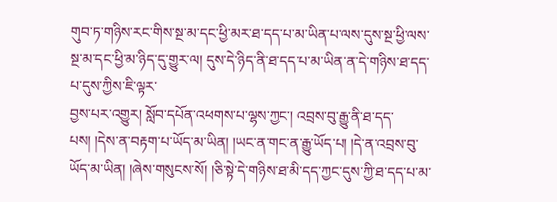གུབ་ཏ་གཉིས་རང་གིས་སྔ་མ་དང་ཕྱི་མར་ཐ་དད་པ་མ་ཡིན་པ་ལས་དུས་སྔ་ཕྱི་ལས་སྔ་མ་དང་ཕྱི་མ་ཉིད་དུ་གྱུར་ལ། དུས་དེ་ཉིད་ནི་ཐ་དད་པ་མ་ཡིན་ན་དེ་གཉིས་ཐ་དད་པ་དུས་ཀྱིས་ཇི་ལྟར་
བྱས་པར་འགྱུར། སློབ་དཔོན་འཕགས་པ་ལྷས་ཀྱང་། འབྲས་བུ་རྒྱུ་ནི་ཐ་དད་པས། །དེས་ན་བརྟག་པ་ཡོད་མ་ཡིན། །ཡང་ན་གང་ན་རྒྱུ་ཡོད་པ། །དེ་ན་འབྲས་བུ་ཡོད་མ་ཡིན། །ཞེས་གསུངས་སོ། །ཅི་སྟེ་དེ་གཉིས་ཐ་མི་དད་ཀྱང་དུས་ཀྱི་ཐ་དད་པ་མ་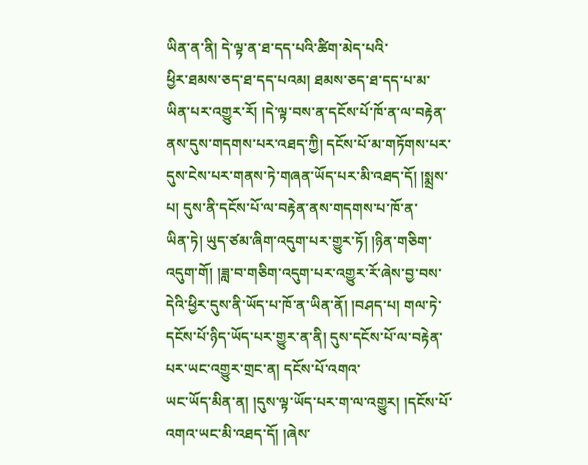ཡིན་ན་ནི། དེ་ལྟ་ན་ཐ་དད་པའི་ཚིག་མེད་པའི་
ཕྱིར་ཐམས་ཅད་ཐ་དད་པའམ། ཐམས་ཅད་ཐ་དད་པ་མ་ཡིན་པར་འགྱུར་རོ། །དེ་ལྟ་བས་ན་དངོས་པོ་ཁོ་ན་ལ་བརྟེན་ནས་དུས་གདགས་པར་འཐད་ཀྱི། དངོས་པོ་མ་གཏོགས་པར་དུས་ངེས་པར་གནས་ཏེ་གཞན་ཡོད་པར་མི་འཐད་དོ། །སྨྲས་པ། དུས་ནི་དངོས་པོ་ལ་བརྟེན་ནས་གདགས་པ་ཁོ་ན་
ཡིན་ཏེ། ཡུད་ཙམ་ཞིག་འདུག་པར་གྱུར་ཏོ། །ཉིན་གཅིག་འདུག་གོ། །ཟླ་བ་གཅིག་འདུག་པར་འགྱུར་རོ་ཞེས་བྱ་བས་དེའི་ཕྱིར་དུས་ནི་ཡོད་པ་ཁོ་ན་ཡིན་ནོ། །བཤད་པ། གལ་ཏེ་དངོས་པོ་ཉིད་ཡོད་པར་གྱུར་ན་ནི། དུས་དངོས་པོ་ལ་བརྟེན་པར་ཡང་འགྱུར་གྲང་ན། དངོས་པོ་འགའ་
ཡང་ཡོད་མིན་ན། །དུས་ལྟ་ཡོད་པར་ག་ལ་འགྱུར། །དངོས་པོ་འགའ་ཡང་མི་འཐད་དོ། །ཞེས་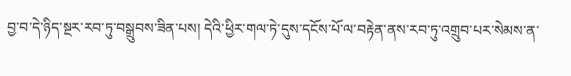བྱ་བ་དེ་ཉིད་སྔར་རབ་ཏུ་བསྒྲུབས་ཟིན་པས། དེའི་ཕྱིར་གལ་ཏེ་དུས་དངོས་པོ་ལ་བརྟེན་ནས་རབ་ཏུ་འགྲུབ་པར་སེམས་ན་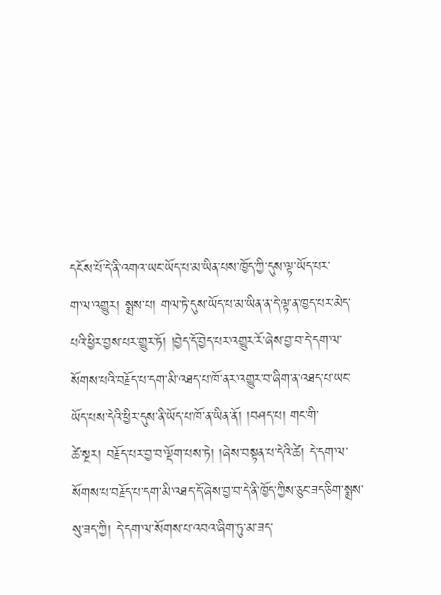དངོས་པོ་དེ་ནི་འགའ་ཡང་ཡོད་པ་མ་ཡིན་པས་ཁྱོད་ཀྱི་དུས་ལྟ་ཡོད་པར་
ག་ལ་འགྱུར། སྨྲས་པ། གལ་ཏེ་དུས་ཡོད་པ་མ་ཡིན་ན་དེ་ལྟ་ན་ཁྱད་པར་མེད་པའི་ཕྱིར་བྱས་པར་གྱུར་ཏོ། །བྱེད་དོ་བྱེད་པར་འགྱུར་རོ་ཞེས་བྱ་བ་དེ་དག་ལ་སོགས་པའི་བརྗོད་པ་དག་མི་འཐད་པ་ཁོ་ནར་འགྱུར་བ་ཞིག་ན་འཐད་པ་ཡང་ཡོད་པས་དེའི་ཕྱིར་དུས་ནི་ཡོད་པ་ཁོ་ན་ཡིན་ནོ། །བཤད་པ། གང་གི་
ཚེ་སྔར། བརྗོད་པར་བྱ་བ་ལྡོག་པས་ཏེ། །ཞེས་བསྟན་པ་དེའི་ཚེ། དེ་དག་ལ་སོགས་པ་བརྗོད་པ་དག་མི་འཐད་དོ་ཞེས་བྱ་བ་དེ་ནི་ཁྱོད་ཀྱིས་ཅུང་ཟད་ཅིག་སྨྲས་སུ་ཟད་ཀྱི། དེ་དག་ལ་སོགས་པ་འབའ་ཞིག་ཏུ་མ་ཟད་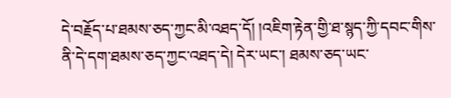དེ་བརྗོད་པ་ཐམས་ཅད་ཀྱང་མི་འཐད་དོ། །འཇིག་རྟེན་གྱི་ཐ་སྙད་ཀྱི་དབང་གིས་
ནི་དེ་དག་ཐམས་ཅད་ཀྱང་འཐད་དེ། དེར་ཡང་། ཐམས་ཅད་ཡང་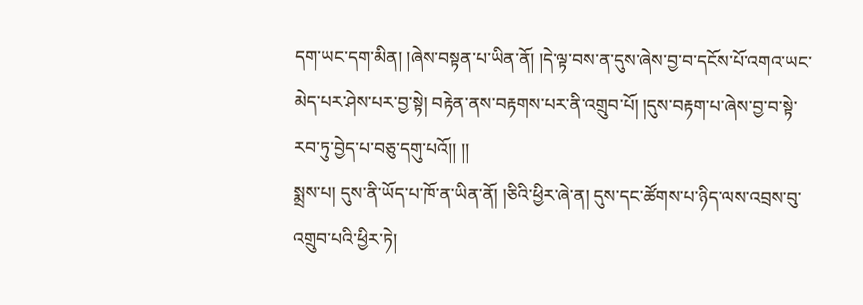དག་ཡང་དག་མིན། །ཞེས་བསྟན་པ་ཡིན་ནོ། །དེ་ལྟ་བས་ན་དུས་ཞེས་བྱ་བ་དངོས་པོ་འགའ་ཡང་མེད་པར་ཤེས་པར་བྱ་སྟེ། བརྟེན་ནས་བརྟགས་པར་ནི་འགྲུབ་པོ། །དུས་བརྟག་པ་ཞེས་བྱ་བ་སྟེ་རབ་ཏུ་བྱེད་པ་བཅུ་དགུ་པའོ།། །།
སྨྲས་པ། དུས་ནི་ཡོད་པ་ཁོ་ན་ཡིན་ནོ། །ཅིའི་ཕྱིར་ཞེ་ན། དུས་དང་ཚོགས་པ་ཉིད་ལས་འབྲས་བུ་འགྲུབ་པའི་ཕྱིར་ཏེ།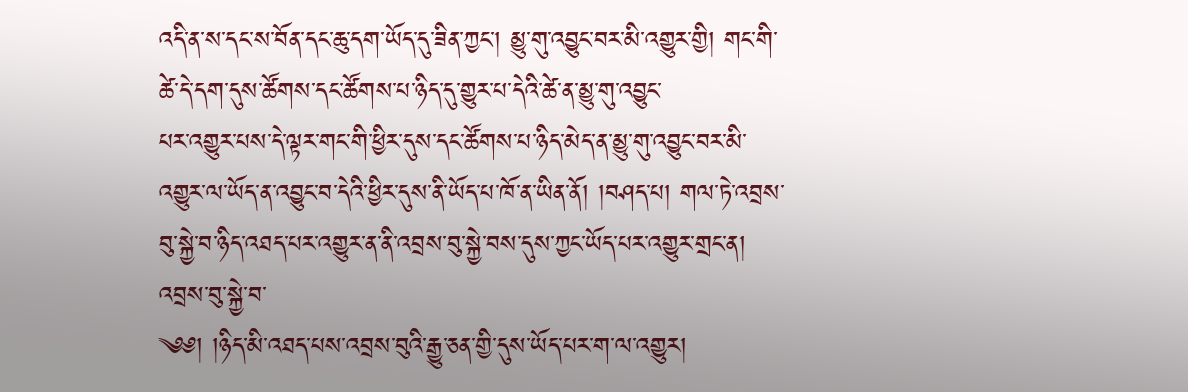འདི་ན་ས་དང་ས་བོན་དང་ཆུ་དག་ཡོད་དུ་ཟིན་ཀྱང་། མྱུ་གུ་འབྱུང་བར་མི་འགྱུར་གྱི། གང་གི་ཚེ་དེ་དག་དུས་ཚོགས་དང་ཚོགས་པ་ཉིད་དུ་གྱུར་པ་དེའི་ཚེ་ན་མྱུ་གུ་འབྱུང་
པར་འགྱུར་པས་དེ་ལྟར་གང་གི་ཕྱིར་དུས་དང་ཚོགས་པ་ཉིད་མེད་ན་མྱུ་གུ་འབྱུང་བར་མི་འགྱུར་ལ་ཡོད་ན་འབྱུང་བ་དེའི་ཕྱིར་དུས་ནི་ཡོད་པ་ཁོ་ན་ཡིན་ནོ། །བཤད་པ། གལ་ཏེ་འབྲས་བུ་སྐྱེ་བ་ཉིད་འཐད་པར་འགྱུར་ན་ནི་འབྲས་བུ་སྐྱེ་བས་དུས་ཀྱང་ཡོད་པར་འགྱུར་གྲང་ན། འབྲས་བུ་སྐྱེ་བ་
༄༅། །ཉིད་མི་འཐད་པས་འབྲས་བུའི་རྒྱུ་ཅན་གྱི་དུས་ཡོད་པར་ག་ལ་འགྱུར།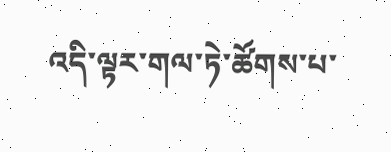འདི་ལྟར་གལ་ཏེ་ཚོགས་པ་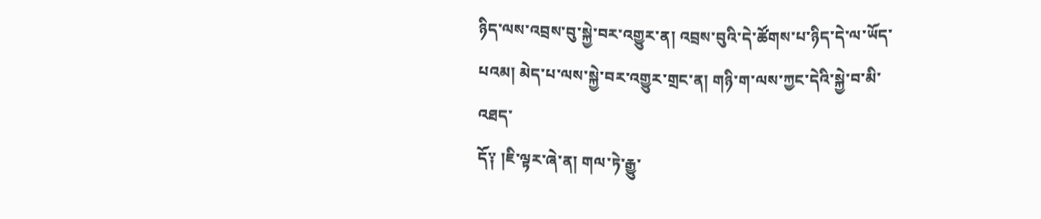ཉིད་ལས་འབྲས་བུ་སྐྱེ་བར་འགྱུར་ན། འབྲས་བུའི་དེ་ཚོགས་པ་ཉིད་དེ་ལ་ཡོད་པའམ། མེད་པ་ལས་སྐྱེ་བར་འགྱུར་གྲང་ན། གཉི་ག་ལས་ཀྱང་དེའི་སྐྱེ་བ་མི་འཐད་
དོ༑ །ཇི་ལྟར་ཞེ་ན། གལ་ཏེ་རྒྱུ་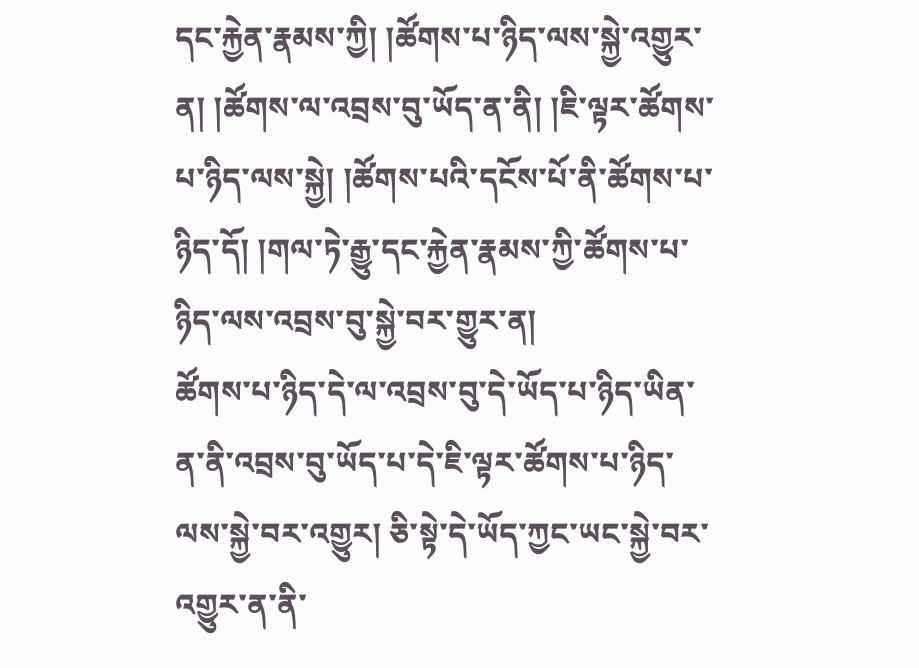དང་རྐྱེན་རྣམས་ཀྱི། །ཚོགས་པ་ཉིད་ལས་སྐྱེ་འགྱུར་ན། །ཚོགས་ལ་འབྲས་བུ་ཡོད་ན་ནི། །ཇི་ལྟར་ཚོགས་པ་ཉིད་ལས་སྐྱེ། །ཚོགས་པའི་དངོས་པོ་ནི་ཚོགས་པ་ཉིད་དོ། །གལ་ཏེ་རྒྱུ་དང་རྐྱེན་རྣམས་ཀྱི་ཚོགས་པ་ཉིད་ལས་འབྲས་བུ་སྐྱེ་བར་གྱུར་ན།
ཚོགས་པ་ཉིད་དེ་ལ་འབྲས་བུ་དེ་ཡོད་པ་ཉིད་ཡིན་ན་ནི་འབྲས་བུ་ཡོད་པ་དེ་ཇི་ལྟར་ཚོགས་པ་ཉིད་ལས་སྐྱེ་བར་འགྱུར། ཅི་སྟེ་དེ་ཡོད་ཀྱང་ཡང་སྐྱེ་བར་འགྱུར་ན་ནི་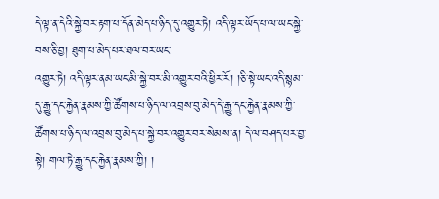དེ་ལྟ་ན་དེའི་སྐྱེ་བར་རྟག་པ་དོན་མེད་པ་ཉིད་དུ་འགྱུར་ཏེ། འདི་ལྟར་ཡོད་པ་ལ་ཡང་སྐྱེ་བས་ཅི་བྱ། ཐུག་པ་མེད་པར་ཐལ་བར་ཡང་
འགྱུར་ཏེ། འདི་ལྟར་ནམ་ཡང་མི་སྐྱེ་བར་མི་འགྱུར་བའི་ཕྱིར་རོ། །ཅི་སྟེ་ཡང་འདི་སྙམ་དུ་རྒྱུ་དང་རྐྱེན་རྣམས་ཀྱི་ཚོགས་པ་ཉིད་ལ་འབྲས་བུ་མེད་དེ་རྒྱུ་དང་རྐྱེན་རྣམས་ཀྱི་ཚོགས་པ་ཉིད་ལ་འབྲས་བུ་མེད་པ་སྐྱེ་བར་འགྱུར་བར་སེམས་ན། དེ་ལ་བཤད་པར་བྱ་སྟེ། གལ་ཏེ་རྒྱུ་དང་རྐྱེན་རྣམས་ཀྱི། །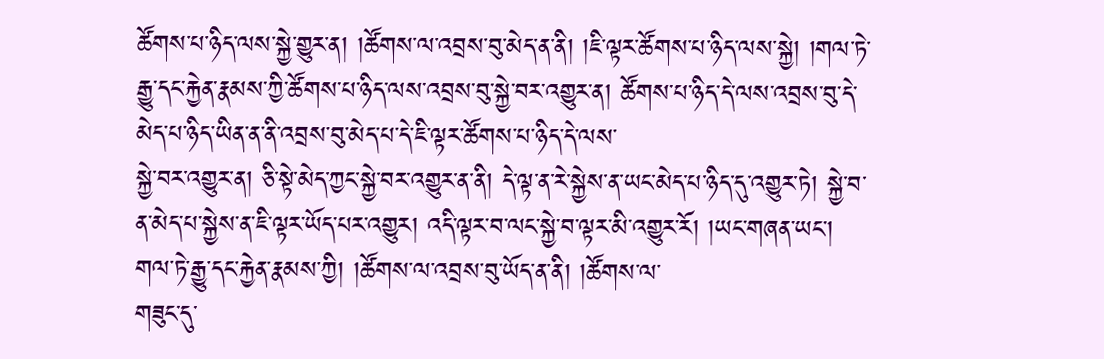ཚོགས་པ་ཉིད་ལས་སྐྱེ་གྱུར་ན། །ཚོགས་ལ་འབྲས་བུ་མེད་ན་ནི། །ཇི་ལྟར་ཚོགས་པ་ཉིད་ལས་སྐྱེ། །གལ་ཏེ་རྒྱུ་དང་རྐྱེན་རྣམས་ཀྱི་ཚོགས་པ་ཉིད་ལས་འབྲས་བུ་སྐྱེ་བར་འགྱུར་ན། ཚོགས་པ་ཉིད་དེ་ལས་འབྲས་བུ་དེ་མེད་པ་ཉིད་ཡིན་ན་ནི་འབྲས་བུ་མེད་པ་དེ་ཇི་ལྟར་ཚོགས་པ་ཉིད་དེ་ལས་
སྐྱེ་བར་འགྱུར་ན། ཅི་སྟེ་མེད་ཀྱང་སྐྱེ་བར་འགྱུར་ན་ནི། དེ་ལྟ་ན་རེ་སྐྱེས་ན་ཡང་མེད་པ་ཉིད་དུ་འགྱུར་ཏེ། སྐྱེ་བ་ན་མེད་པ་སྐྱེས་ན་ཇི་ལྟར་ཡོད་པར་འགྱུར། འདི་ལྟར་བ་ལང་སྐྱེ་བ་ལྟར་མི་འགྱུར་རོ། །ཡང་གཞན་ཡང་། གལ་ཏེ་རྒྱུ་དང་རྐྱེན་རྣམས་ཀྱི། །ཚོགས་ལ་འབྲས་བུ་ཡོད་ན་ནི། །ཚོགས་ལ་
གཟུང་དུ་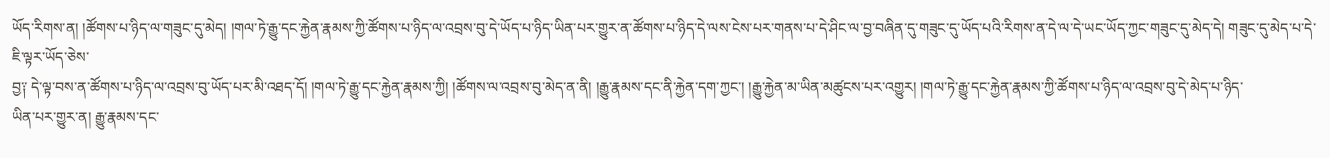ཡོད་རིགས་ན། །ཚོགས་པ་ཉིད་ལ་གཟུང་དུ་མེད། །གལ་ཏེ་རྒྱུ་དང་རྐྱེན་རྣམས་ཀྱི་ཚོགས་པ་ཉིད་ལ་འབྲས་བུ་དེ་ཡོད་པ་ཉིད་ཡིན་པར་གྱུར་ན་ཚོགས་པ་ཉིད་དེ་ལས་ངེས་པར་གནས་པ་དེ་ཤིང་ལ་བྱ་བཞིན་དུ་གཟུང་དུ་ཡོད་པའི་རིགས་ན་དེ་ལ་དེ་ཡང་ཡོད་ཀྱང་གཟུང་དུ་མེད་དེ། གཟུང་དུ་མེད་པ་དེ་ཇི་ལྟར་ཡོད་ཅེས་
བྱ༑ དེ་ལྟ་བས་ན་ཚོགས་པ་ཉིད་ལ་འབྲས་བུ་ཡོད་པར་མི་འཐད་དོ། །གལ་ཏེ་རྒྱུ་དང་རྐྱེན་རྣམས་ཀྱི། །ཚོགས་ལ་འབྲས་བུ་མེད་ན་ནི། །རྒྱུ་རྣམས་དང་ནི་རྐྱེན་དག་ཀྱང་། །རྒྱུ་རྐྱེན་མ་ཡིན་མཚུངས་པར་འགྱུར། །གལ་ཏེ་རྒྱུ་དང་རྐྱེན་རྣམས་ཀྱི་ཚོགས་པ་ཉིད་ལ་འབྲས་བུ་དེ་མེད་པ་ཉིད་
ཡིན་པར་གྱུར་ན། རྒྱུ་རྣམས་དང་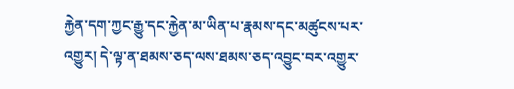རྐྱེན་དག་ཀྱང་རྒྱུ་དང་རྐྱེན་མ་ཡིན་པ་རྣམས་དང་མཚུངས་པར་འགྱུར། དེ་ལྟ་ན་ཐམས་ཅད་ལས་ཐམས་ཅད་འབྱུང་བར་འགྱུར་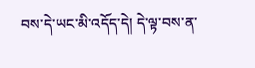བས་དེ་ཡང་མི་འདོད་དེ། དེ་ལྟ་བས་ན་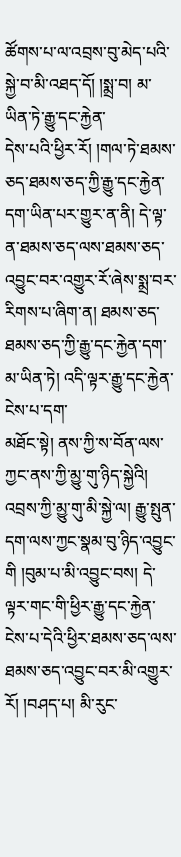ཚོགས་པ་ལ་འབྲས་བུ་མེད་པའི་སྐྱེ་བ་མི་འཐད་དོ། །སྨྲ་བ། མ་ཡིན་ཏེ་རྒྱུ་དང་རྐྱེན་
དེས་པའི་ཕྱིར་རོ། །གལ་ཏེ་ཐམས་ཅད་ཐམས་ཅད་ཀྱི་རྒྱུ་དང་རྐྱེན་དག་ཡིན་པར་གྱུར་ན་ནི། དེ་ལྟ་ན་ཐམས་ཅད་ལས་ཐམས་ཅད་འབྱུང་བར་འགྱུར་རོ་ཞེས་སྨྲ་བར་རིགས་པ་ཞིག་ན། ཐམས་ཅད་ཐམས་ཅད་ཀྱི་རྒྱུ་དང་རྐྱེན་དག་མ་ཡིན་ཏེ། འདི་ལྟར་རྒྱུ་དང་རྐྱེན་ངེས་པ་དག་
མཐོང་སྟེ། ནས་ཀྱི་ས་བོན་ལས་ཀྱང་ནས་ཀྱི་མྱུ་གུ་ཉིད་སྐྱེའི། འབྲས་ཀྱི་མྱུ་གུ་མི་སྐྱེ་ལ། རྒྱུ་སྤུན་དག་ལས་ཀྱང་སྣམ་བུ་ཉིད་འབྱུང་གི །བུམ་པ་མི་འབྱུང་བས། དེ་ལྟར་གང་གི་ཕྱིར་རྒྱུ་དང་རྐྱེན་ངེས་པ་དེའི་ཕྱིར་ཐམས་ཅད་ལས་ཐམས་ཅད་འབྱུང་བར་མི་འགྱུར་རོ། །བཤད་པ། མི་རུང་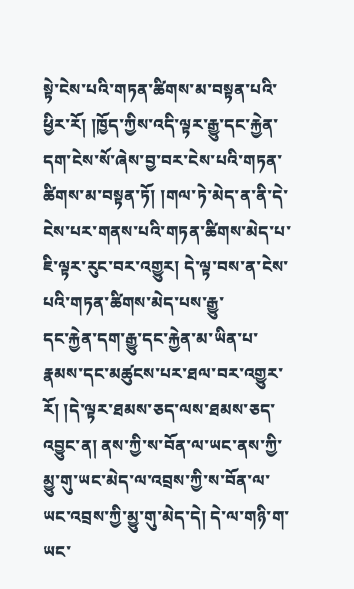སྟེ་ངེས་པའི་གཏན་ཚིགས་མ་བསྟན་པའི་ཕྱིར་རོ། །ཁྱོད་ཀྱིས་འདི་ལྟར་རྒྱུ་དང་རྐྱེན་དག་ངེས་སོ་ཞེས་བྱ་བར་ངེས་པའི་གཏན་ཚིགས་མ་བསྟན་ཏོ། །གལ་ཏེ་མེད་ན་ནི་དེ་ངེས་པར་གནས་པའི་གཏན་ཚིགས་མེད་པ་ཇི་ལྟར་རུང་བར་འགྱུར། དེ་ལྟ་བས་ན་ངེས་པའི་གཏན་ཚིགས་མེད་པས་རྒྱུ་
དང་རྐྱེན་དག་རྒྱུ་དང་རྐྱེན་མ་ཡིན་པ་རྣམས་དང་མཚུངས་པར་ཐལ་བར་འགྱུར་རོ། །དེ་ལྟར་ཐམས་ཅད་ལས་ཐམས་ཅད་འབྱུང་ན། ནས་ཀྱི་ས་བོན་ལ་ཡང་ནས་ཀྱི་མྱུ་གུ་ཡང་མེད་ལ་འབྲས་ཀྱི་ས་བོན་ལ་ཡང་འབྲས་ཀྱི་མྱུ་གུ་མེད་དེ། དེ་ལ་གཉི་ག་ཡང་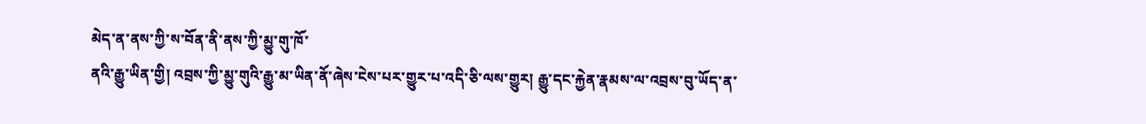མེད་ན་ནས་ཀྱི་ས་བོན་ནི་ནས་ཀྱི་མྱུ་གུ་ཁོ་
ནའི་རྒྱུ་ཡིན་གྱི། འབྲས་ཀྱི་མྱུ་གུའི་རྒྱུ་མ་ཡིན་ནོ་ཞེས་ངེས་པར་གྱུར་པ་འདི་ཅི་ལས་གྱུར། རྒྱུ་དང་རྐྱེན་རྣམས་ལ་འབྲས་བུ་ཡོད་ན་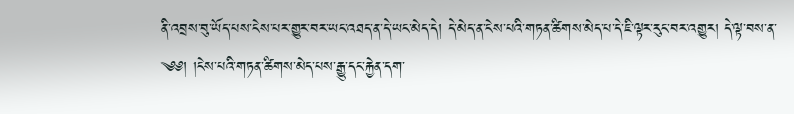ནི་འབྲས་བུ་ཡོད་པས་ངེས་པར་གྱུར་བར་ཡང་འཐད་ན་དེ་ཡང་མེད་དེ། དེ་མེད་ན་ངེས་པའི་གཏན་ཚིགས་མེད་པ་དེ་ཇི་ལྟར་རུང་བར་འགྱུར། དེ་ལྟ་བས་ན་
༄༅། །ངེས་པའི་གཏན་ཚིགས་མེད་པས་རྒྱུ་དང་རྐྱེན་དག་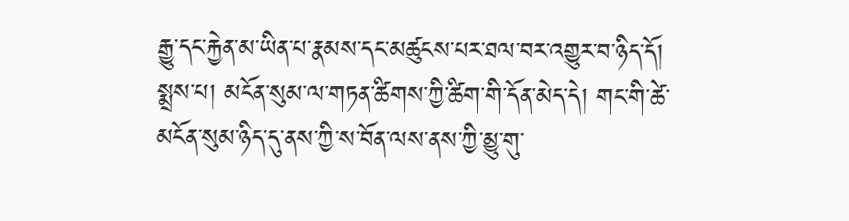རྒྱུ་དང་རྐྱེན་མ་ཡིན་པ་རྣམས་དང་མཚུངས་པར་ཐལ་བར་འགྱུར་བ་ཉིད་དོ། སྨྲས་པ། མངོན་སུམ་ལ་གཏན་ཚིགས་ཀྱི་ཚིག་གི་དོན་མེད་དེ། གང་གི་ཚེ་མངོན་སུམ་ཉིད་དུ་ནས་ཀྱི་ས་བོན་ལས་ནས་ཀྱི་མྱུ་གུ་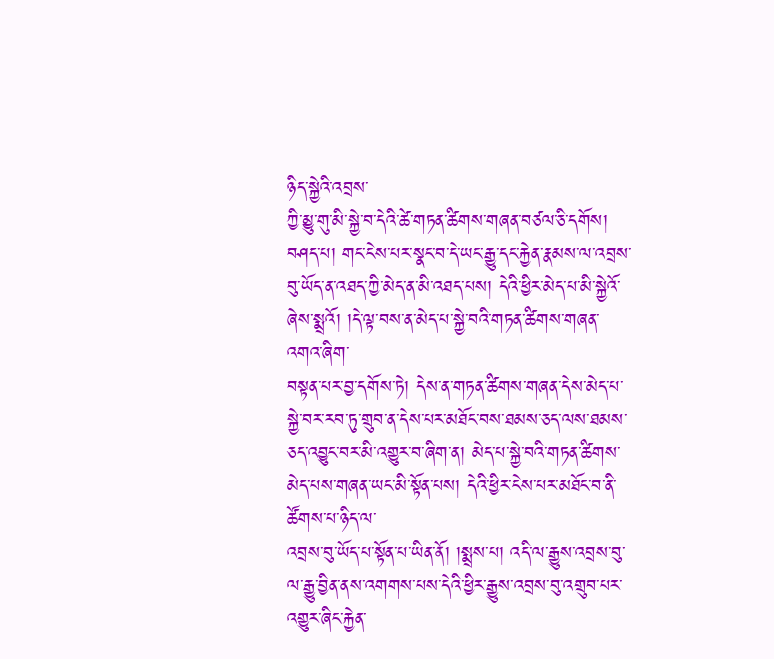ཉིད་སྐྱེའི་འབྲས་
ཀྱི་མྱུ་གུ་མི་སྐྱེ་བ་དེའི་ཚེ་གཏན་ཚིགས་གཞན་བཙལ་ཅི་དགོས། བཤད་པ། གང་ངེས་པར་སྣང་བ་དེ་ཡང་རྒྱུ་དང་རྐྱེན་རྣམས་ལ་འབྲས་བུ་ཡོད་ན་འཐད་ཀྱི་མེད་ན་མི་འཐད་པས། དེའི་ཕྱིར་མེད་པ་མི་སྐྱེའོ་ཞེས་སྨྲའོ། །དེ་ལྟ་བས་ན་མེད་པ་སྐྱེ་བའི་གཏན་ཚིགས་གཞན་འགའ་ཞིག་
བསྟན་པར་བྱ་དགོས་ཏེ། དེས་ན་གཏན་ཚིགས་གཞན་དེས་མེད་པ་སྐྱེ་བར་རབ་ཏུ་གྲུབ་ན་དེས་པར་མཐོང་བས་ཐམས་ཅད་ལས་ཐམས་ཅད་འབྱུང་བར་མི་འགྱུར་བ་ཞིག་ན། མེད་པ་སྐྱེ་བའི་གཏན་ཚིགས་མེད་པས་གཞན་ཡང་མི་སྟོན་པས། དེའི་ཕྱིར་ངེས་པར་མཐོང་བ་ནི་ཚོགས་པ་ཉིད་ལ་
འབྲས་བུ་ཡོད་པ་སྟོན་པ་ཡིན་ནོ། །སྨྲས་པ། འདི་ལ་རྒྱུས་འབྲས་བུ་ལ་རྒྱུ་བྱིན་ནས་འགགས་པས་དེའི་ཕྱིར་རྒྱུས་འབྲས་བུ་འགྲུབ་པར་འགྱུར་ཞིང་རྐྱེན་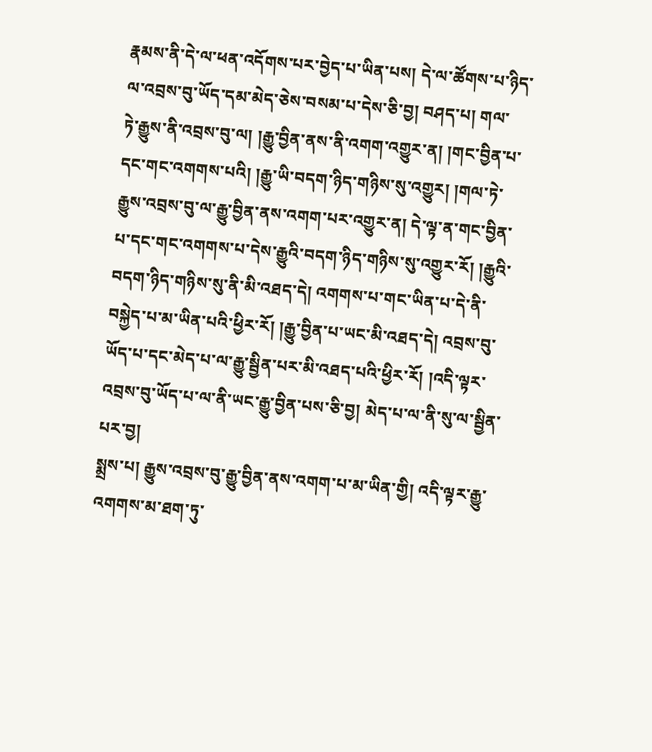རྣམས་ནི་དེ་ལ་ཕན་འདོགས་པར་བྱེད་པ་ཡིན་པས། དེ་ལ་ཚོགས་པ་ཉིད་ལ་འབྲས་བུ་ཡོད་དམ་མེད་ཅེས་བསམ་པ་དེས་ཅི་བྱ། བཤད་པ། གལ་
ཏེ་རྒྱུས་ནི་འབྲས་བུ་ལ། །རྒྱུ་བྱིན་ནས་ནི་འགག་འགྱུར་ན། །གང་བྱིན་པ་དང་གང་འགགས་པའི། །རྒྱུ་ཡི་བདག་ཉིད་གཉིས་སུ་འགྱུར། །གལ་ཏེ་རྒྱུས་འབྲས་བུ་ལ་རྒྱུ་བྱིན་ནས་འགག་པར་འགྱུར་ན། དེ་ལྟ་ན་གང་བྱིན་པ་དང་གང་འགགས་པ་དེས་རྒྱུའི་བདག་ཉིད་གཉིས་སུ་འགྱུར་རོ། །རྒྱུའི་
བདག་ཉིད་གཉིས་སུ་ནི་མི་འཐད་དེ། འགགས་པ་གང་ཡིན་པ་དེ་ནི་བསྐྱེད་པ་མ་ཡིན་པའི་ཕྱིར་རོ། །རྒྱུ་བྱིན་པ་ཡང་མི་འཐད་དེ། འབྲས་བུ་ཡོད་པ་དང་མེད་པ་ལ་རྒྱུ་སྦྱིན་པར་མི་འཐད་པའི་ཕྱིར་རོ། །འདི་ལྟར་འབྲས་བུ་ཡོད་པ་ལ་ནི་ཡང་རྒྱུ་བྱིན་པས་ཅི་བྱ། མེད་པ་ལ་ནི་སུ་ལ་སྦྱིན་པར་བྱ།
སྨྲས་པ། རྒྱུས་འབྲས་བུ་རྒྱུ་བྱིན་ནས་འགག་པ་མ་ཡིན་གྱི། འདི་ལྟར་རྒྱུ་འགགས་མ་ཐག་ཏུ་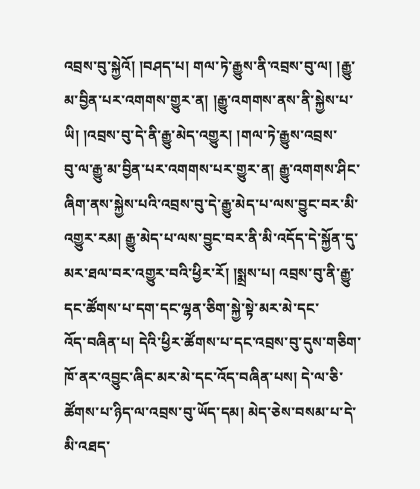འབྲས་བུ་སྐྱེའོ། །བཤད་པ། གལ་ཏེ་རྒྱུས་ནི་འབྲས་བུ་ལ། །རྒྱུ་མ་བྱིན་པར་འགགས་གྱུར་ན། །རྒྱུ་འགགས་ནས་ནི་སྐྱེས་པ་ཡི། །འབྲས་བུ་དེ་ནི་རྒྱུ་མེད་འགྱུར། །གལ་ཏེ་རྒྱུས་འབྲས་
བུ་ལ་རྒྱུ་མ་བྱིན་པར་འགགས་པར་གྱུར་ན། རྒྱུ་འགགས་ཤིང་ཞིག་ནས་སྐྱེས་པའི་འབྲས་བུ་དེ་རྒྱུ་མེད་པ་ལས་བྱུང་བར་མི་འགྱུར་རམ། རྒྱུ་མེད་པ་ལས་བྱུང་བར་ནི་མི་འདོད་དེ་སྐྱོན་དུ་མར་ཐལ་བར་འགྱུར་བའི་ཕྱིར་རོ། །སྨྲས་པ། འབྲས་བུ་ནི་རྒྱུ་དང་ཚོགས་པ་དག་དང་ལྷན་ཅིག་སྐྱེ་སྟེ་མར་མེ་དང་
འོད་བཞིན་པ། དེའི་ཕྱིར་ཚོགས་པ་དང་འབྲས་བུ་དུས་གཅིག་ཁོ་ནར་འབྱུང་ཞིང་མར་མེ་དང་འོད་བཞིན་པས། དེ་ལ་ཅི་ཚོགས་པ་ཉིད་ལ་འབྲས་བུ་ཡོད་དམ། མེད་ཅེས་བསམ་པ་དེ་མི་འཐད་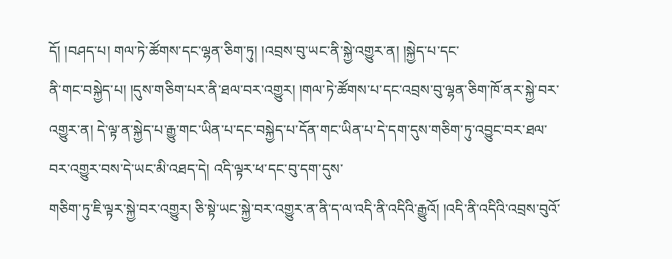དོ། །བཤད་པ། གལ་ཏེ་ཚོགས་དང་ལྷན་ཅིག་ཏུ། །འབྲས་བུ་ཡང་ནི་སྐྱེ་འགྱུར་ན། །སྐྱེད་པ་དང་
ནི་གང་བསྐྱེད་པ། །དུས་གཅིག་པར་ནི་ཐལ་བར་འགྱུར། །གལ་ཏེ་ཚོགས་པ་དང་འབྲས་བུ་ལྷན་ཅིག་ཁོ་ནར་སྐྱེ་བར་འགྱུར་ན། དེ་ལྟ་ན་སྐྱེད་པ་རྒྱུ་གང་ཡིན་པ་དང་བསྐྱེད་པ་དོན་གང་ཡིན་པ་དེ་དག་དུས་གཅིག་ཏུ་འབྱུང་བར་ཐལ་བར་འགྱུར་བས་དེ་ཡང་མི་འཐད་དེ། འདི་ལྟར་ཕ་དང་བུ་དག་དུས་
གཅིག་ཏུ་ཇི་ལྟར་སྐྱེ་བར་འགྱུར། ཅི་སྟེ་ཡང་སྐྱེ་བར་འགྱུར་ན་ནི་ད་ལ་འདི་ནི་འདིའི་རྒྱུའོ། །འདི་ནི་འདིའི་འབྲས་བུའོ་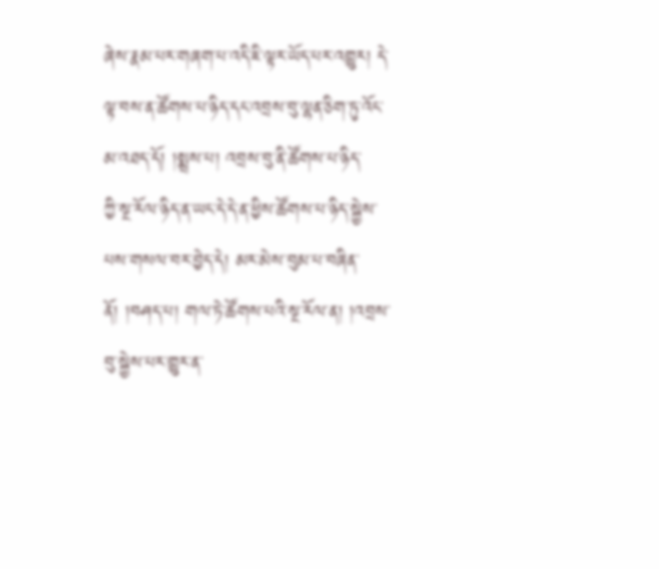ཞེས་རྣམ་པར་གཞག་པ་འདི་ཇི་ལྟར་ཡོད་པར་འགྱུར། དེ་ལྟ་བས་ན་ཚོགས་པ་ཉིད་དང་འབྲས་བུ་ལྷན་ཅིག་ཏུ་འོང་མ་འཐད་དོ། །སྨྲས་པ། འབྲས་བུ་ནི་ཚོགས་པ་ཉིད་
ཀྱི་སྔ་རོལ་ཉིད་ན་ཡང་དེ་དེ་ན་ཕྱིས་ཚོགས་པ་ཉིད་སྐྱེས་པས་གསལ་བར་བྱེད་དེ། མར་མེས་བུམ་པ་བཞིན་ནོ། །བཤད་པ། གལ་ཏེ་ཚོགས་པའི་སྔ་རོལ་ན། །འབྲས་བུ་སྐྱེས་པར་གྱུར་ན་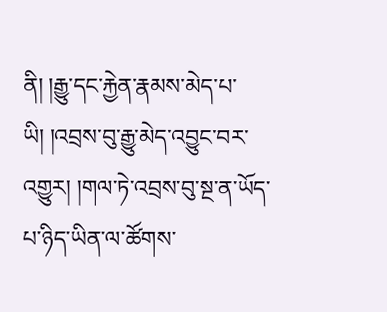ནི། །རྒྱུ་དང་རྐྱེན་རྣམས་མེད་པ་ཡི། །འབྲས་བུ་རྒྱུ་མེད་འབྱུང་བར་འགྱུར། །གལ་ཏེ་འབྲས་བུ་སྔ་ན་ཡོད་
པ་ཉིད་ཡིན་ལ་ཚོགས་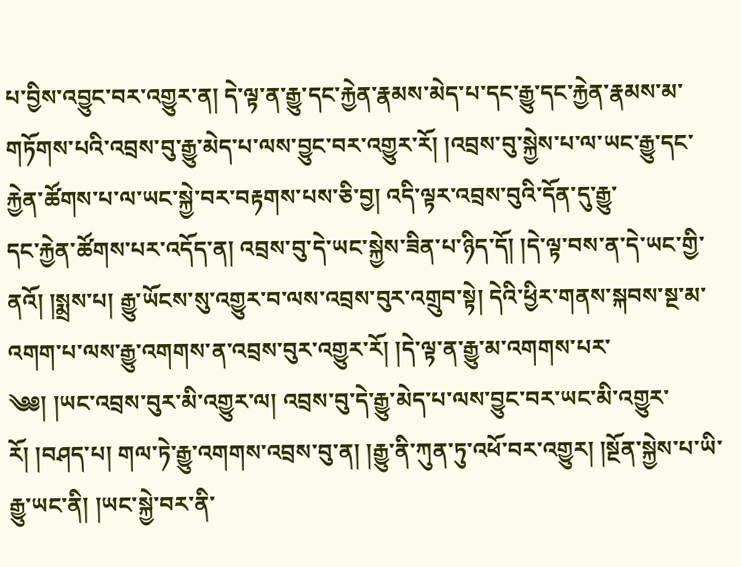པ་བྱིས་འབྱུང་བར་འགྱུར་ན། དེ་ལྟ་ན་རྒྱུ་དང་རྐྱེན་རྣམས་མེད་པ་དང་རྒྱུ་དང་རྐྱེན་རྣམས་མ་གཏོགས་པའི་འབྲས་བུ་རྒྱུ་མེད་པ་ལས་བྱུང་བར་འགྱུར་རོ། །འབྲས་བུ་སྐྱེས་པ་ལ་ཡང་རྒྱུ་དང་རྐྱེན་ཚོགས་པ་ལ་ཡང་སྐྱེ་བར་བརྟགས་པས་ཅི་བྱ། འདི་ལྟར་འབྲས་བུའི་དོན་དུ་རྒྱུ་
དང་རྐྱེན་ཚོགས་པར་འདོད་ན། འབྲས་བུ་དེ་ཡང་སྐྱེས་ཟིན་པ་ཉིད་དོ། །དེ་ལྟ་བས་ན་དེ་ཡང་གྱི་ནའོ། །སྨྲས་པ། རྒྱུ་ཡོངས་སུ་འགྱུར་བ་ལས་འབྲས་བུར་འགྲུབ་སྟེ། དེའི་ཕྱིར་གནས་སྐབས་སྔ་མ་འགག་པ་ལས་རྒྱུ་འགགས་ན་འབྲས་བུར་འགྱུར་རོ། །དེ་ལྟ་ན་རྒྱུ་མ་འགགས་པར་
༄༅། །ཡང་འབྲས་བུར་མི་འགྱུར་ལ། འབྲས་བུ་དེ་རྒྱུ་མེད་པ་ལས་བྱུང་བར་ཡང་མི་འགྱུར་རོ། །བཤད་པ། གལ་ཏེ་རྒྱུ་འགགས་འབྲས་བུ་ན། །རྒྱུ་ནི་ཀུན་ཏུ་འཕོ་བར་འགྱུར། །སྔོན་སྐྱེས་པ་ཡི་རྒྱུ་ཡང་ནི། །ཡང་སྐྱེ་བར་ནི་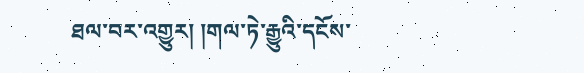ཐལ་བར་འགྱུར། །གལ་ཏེ་རྒྱུའི་དངོས་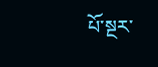པོ་སྔར་